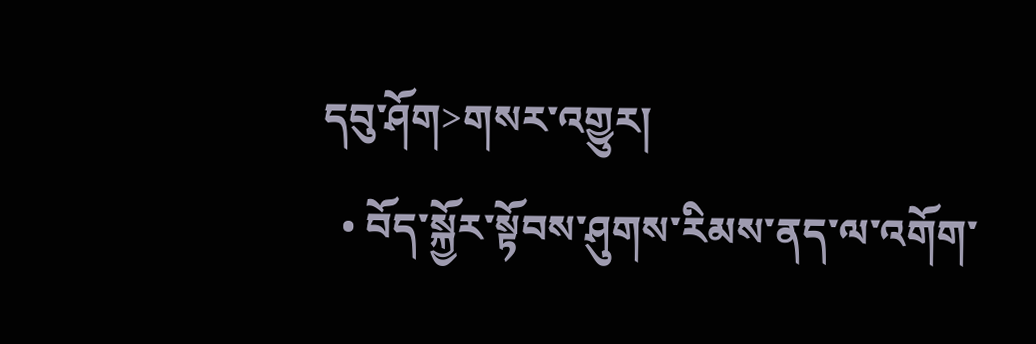དབུ་ཤོག>གསར་འགྱུར།
  • བོད་སྐྱོར་སྟོབས་ཤུགས་རིམས་ནད་ལ་འགོག་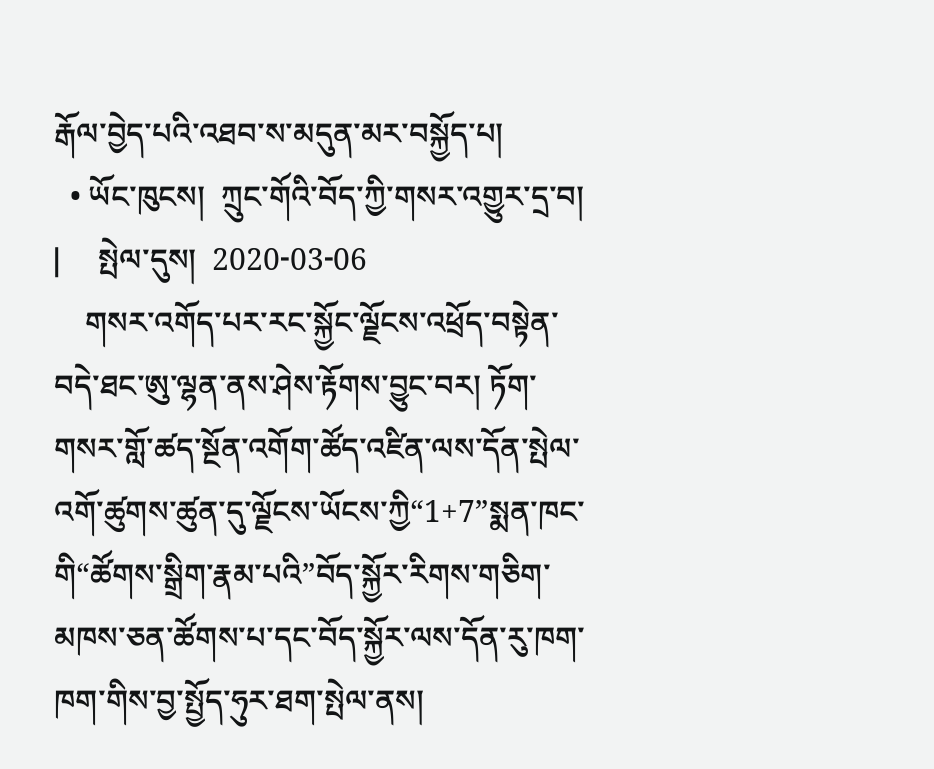རྒོལ་བྱེད་པའི་འཐབ་ས་མདུན་མར་བསྐྱོད་པ།
  • ཡོང་ཁུངས།  ཀྲུང་གོའི་བོད་ཀྱི་གསར་འགྱུར་དྲ་བ།   |     སྤེལ་དུས།  2020-03-06
    གསར་འགོད་པར་རང་སྐྱོང་ལྗོངས་འཕྲོད་བསྟེན་བདེ་ཐང་ཨུ་ལྷན་ནས་ཤེས་རྟོགས་བྱུང་བར། ཏོག་གསར་གློ་ཚད་སྔོན་འགོག་ཚོད་འཛིན་ལས་དོན་སྤེལ་འགོ་ཚུགས་ཚུན་དུ་ལྗོངས་ཡོངས་ཀྱི“1+7”སྨན་ཁང་གི“ཚོགས་སྒྲིག་རྣམ་པའི”བོད་སྐྱོར་རིགས་གཅིག་མཁས་ཅན་ཚོགས་པ་དང་བོད་སྐྱོར་ལས་དོན་རུ་ཁག་ཁག་གིས་བྱ་སྤྱོད་ཧུར་ཐག་སྤེལ་ནས།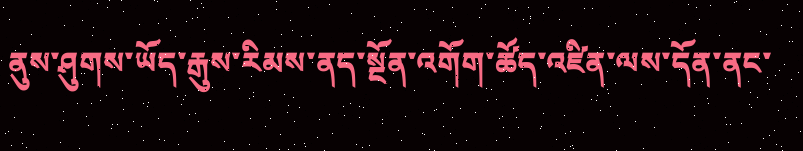ནུས་ཤུགས་ཡོད་རྒུས་རིམས་ནད་སྔོན་འགོག་ཚོད་འཛིན་ལས་དོན་ནང་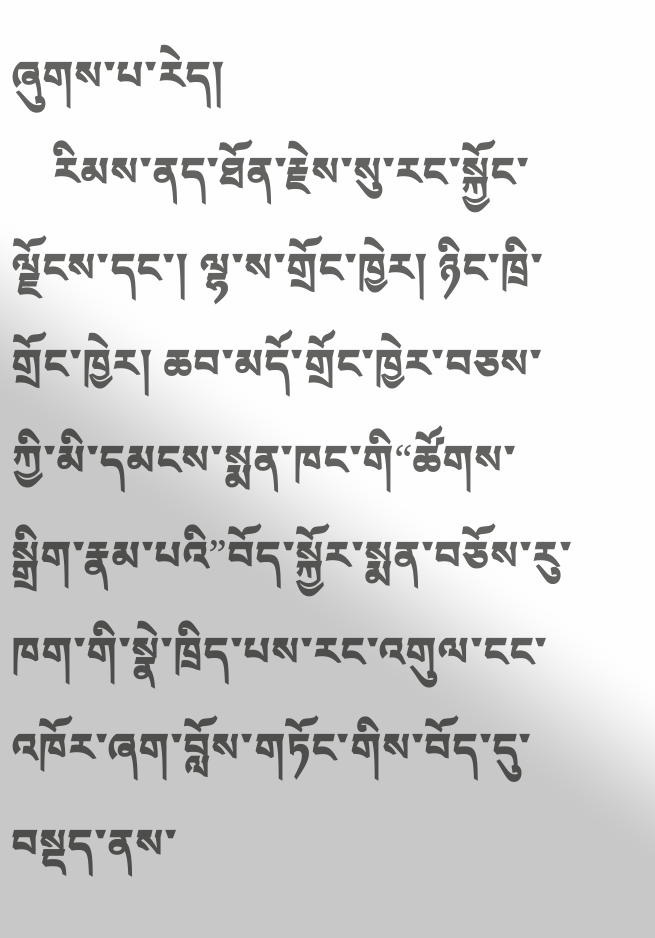ཞུགས་པ་རེད།
    རིམས་ནད་ཐོན་རྗེས་སུ་རང་སྐྱོང་ལྗོངས་དང་། ལྷ་ས་གྲོང་ཁྱེར། ཉིང་ཁྲི་གྲོང་ཁྱེར། ཆབ་མདོ་གྲོང་ཁྱེར་བཅས་ཀྱི་མི་དམངས་སྨན་ཁང་གི“ཚོགས་སྒྲིག་རྣམ་པའི”བོད་སྐྱོར་སྨན་བཅོས་རུ་ཁག་གི་སྣེ་ཁྲིད་པས་རང་འགུལ་ངང་འཁོར་ཞག་བློས་གཏོང་གིས་བོད་དུ་བསྡད་ནས་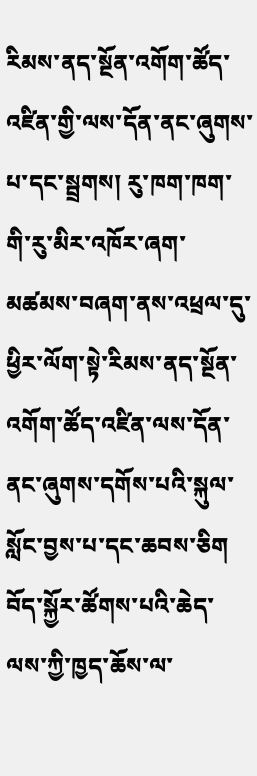རིམས་ནད་སྔོན་འགོག་ཚོད་འཛིན་གྱི་ལས་དོན་ནང་ཞུགས་པ་དང་སྦྲགས། རུ་ཁག་ཁག་གི་རུ་མིར་འཁོར་ཞག་མཚམས་བཞག་ནས་འཕྲལ་དུ་ཕྱིར་ལོག་སྟེ་རིམས་ནད་སྔོན་འགོག་ཚོད་འཛིན་ལས་དོན་ནང་ཞུགས་དགོས་པའི་སྐུལ་སློང་བྱས་པ་དང་ཆབས་ཅིག བོད་སྐྱོར་ཚོགས་པའི་ཆེད་ལས་ཀྱི་ཁྱད་ཆོས་ལ་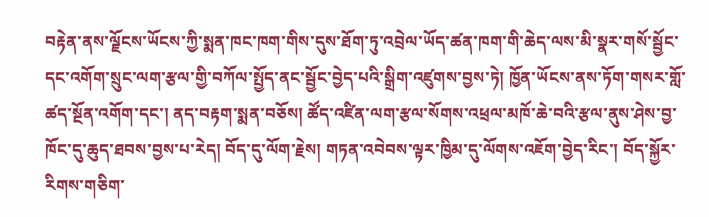བརྟེན་ནས་ལྗོངས་ཡོངས་ཀྱི་སྨན་ཁང་ཁག་གིས་དུས་ཐོག་ཏུ་འབྲེལ་ཡོད་ཚན་ཁག་གི་ཆེད་ལས་མི་སྣར་གསོ་སྦྱོང་དང་འགོག་སྲུང་ལག་རྩལ་གྱི་བཀོལ་སྤྱོད་ནང་སྦྱོང་བྱེད་པའི་སྒྲིག་འཛུགས་བྱས་ཏེ། ཁྱོན་ཡོངས་ནས་ཏོག་གསར་གློ་ཚད་སྔོན་འགོག་དང་། ནད་བརྟག་སྨན་བཅོས། ཚོད་འཛིན་ལག་རྩལ་སོགས་འཕྲལ་མཁོ་ཆེ་བའི་རྩལ་ནུས་ཤེས་བྱ་ཁོང་དུ་ཆུད་ཐབས་བྱས་པ་རེད། བོད་དུ་ལོག་རྗེས། གཏན་འབེབས་ལྟར་ཁྱིམ་དུ་ལོགས་འཇོག་བྱེད་རིང་། བོད་སྐྱོར་རིགས་གཅིག་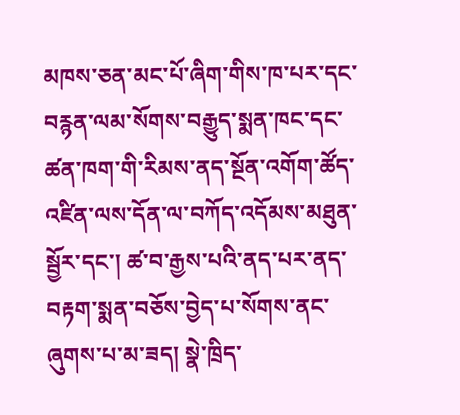མཁས་ཅན་མང་པོ་ཞིག་གིས་ཁ་པར་དང་བརྙན་ལམ་སོགས་བརྒྱུད་སྨན་ཁང་དང་ཚན་ཁག་གི་རིམས་ནད་སྔོན་འགོག་ཚོད་འཛིན་ལས་དོན་ལ་བཀོད་འདོམས་མཐུན་སྦྱོར་དང་། ཚ་བ་རྒྱས་པའི་ནད་པར་ནད་བརྟག་སྨན་བཅོས་བྱེད་པ་སོགས་ནང་ཞུགས་པ་མ་ཟད། སྣེ་ཁྲིད་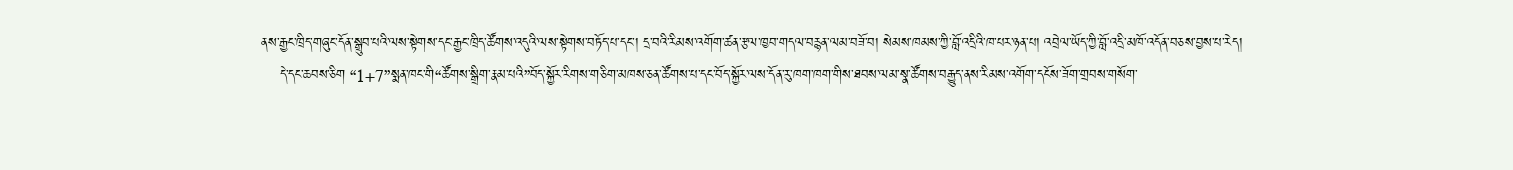ནས་རྒྱང་ཁྲིད་གཞུང་དོན་སྒྲུབ་པའི་ལས་སྟེགས་དང་རྒྱང་ཁྲིད་ཚོགས་འདུའི་ལས་སྟེགས་བཏོད་པ་དང་། དྲ་བའི་རིམས་འགོག་ཚན་རྩལ་ཁྱབ་གདལ་བརྙན་ལམ་བཟོ་བ། སེམས་ཁམས་ཀྱི་བློ་འདྲིའི་ཁ་པར་ཉན་པ། འབྲེལ་ཡོད་ཀྱི་བློ་འདྲི་མཁོ་འདོན་བཅས་བྱས་པ་རེད།
    དེ་དང་ཆབས་ཅིག “1+7”སྨན་ཁང་གི“ཚོགས་སྒྲིག་རྣམ་པའི”བོད་སྐྱོར་རིགས་གཅིག་མཁས་ཅན་ཚོགས་པ་དང་བོད་སྐྱོར་ལས་དོན་རུ་ཁག་ཁག་གིས་ཐབས་ལམ་སྣ་ཚོགས་བརྒྱུད་ནས་རིམས་འགོག་དངོས་ཟོག་གྲབས་གསོག་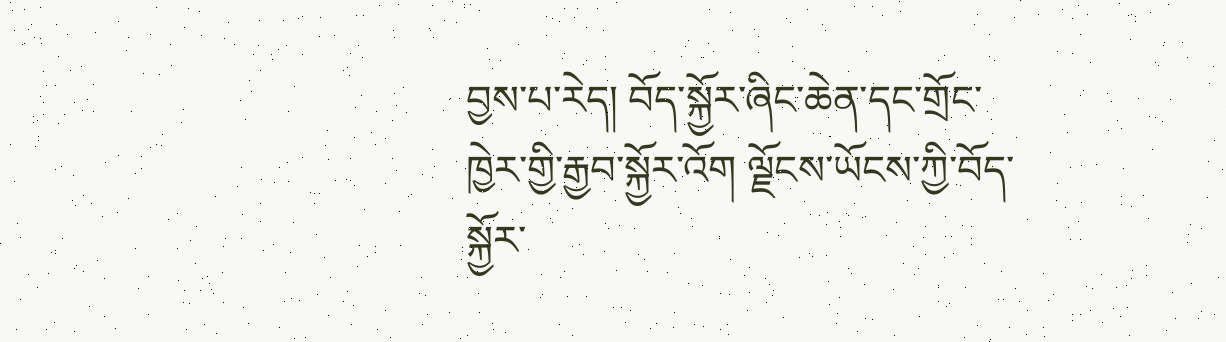བྱས་པ་རེད། བོད་སྐྱོར་ཞིང་ཆེན་དང་གྲོང་ཁྱེར་གྱི་རྒྱབ་སྐྱོར་འོག ལྗོངས་ཡོངས་ཀྱི་བོད་སྐྱོར་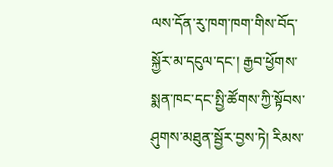ལས་དོན་རུ་ཁག་ཁག་གིས་བོད་སྐྱོར་མ་དངུལ་དང་། རྒྱབ་ཕྱོགས་སྨན་ཁང་དང་སྤྱི་ཚོགས་ཀྱི་སྟོབས་ཤུགས་མཐུན་སྦྱོར་བྱས་ཏེ། རིམས་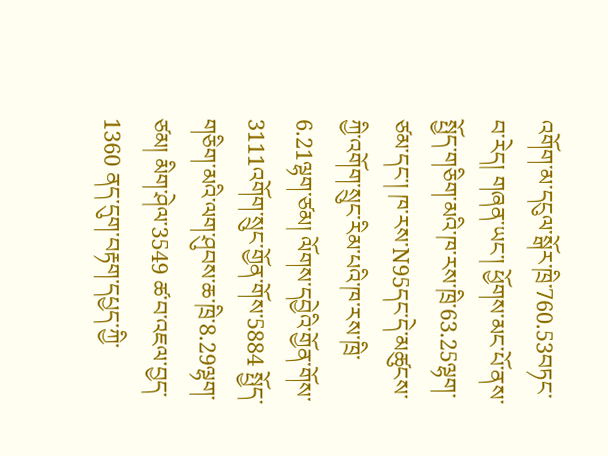འགོག་མ་དངུལ་སྒོར་ཁྲི་760.53བཏང་བ་རེད། གཞན་ཡང་། ཕྱོགས་མང་པོ་ནས་སྤྱོད་གཅིག་མའི་ཁ་རས་ཁྲི་63.25ལྷག་ཙམ་དང་། ཁ་རས་N95དང་དེ་མཚུངས་ཀྱི་འགོག་སྲུང་རིམ་པའི་ཁ་རས་ཁྲི་6.21ལྷག་ཙམ། ལོགས་དབྱེའི་གྱོན་གོས་3111འགོག་སྲུང་གྱོན་གོས་5884 སྤྱོད་གཅིག་མའི་ལག་ཤུབས་ཆ་ཁྲི་8.29ལྷག་ཙམ། མིག་ཤེལ་3549 ཚ་བ་འཇལ་བྱད་1360 ནད་དུག་བརྟག་དཔྱད་ཀྱི་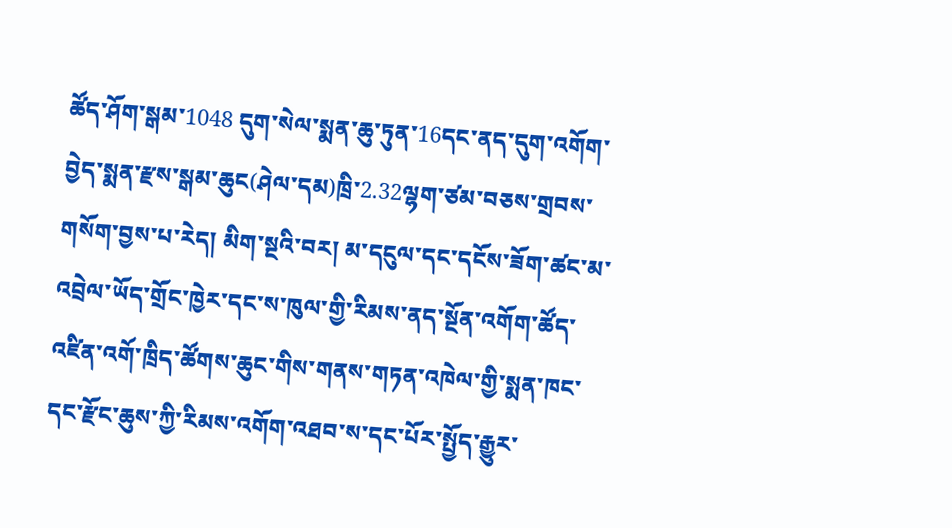ཚོད་ཤོག་སྒམ་1048 དུག་སེལ་སྨན་ཆུ་ཏུན་16དང་ནད་དུག་འགོག་བྱེད་སྨན་རྫས་སྒམ་ཆུང(ཤེལ་དམ)ཁྲི་2.32ལྷག་ཙམ་བཅས་གྲབས་གསོག་བྱས་པ་རེད། མིག་སྔའི་བར། མ་དངུལ་དང་དངོས་ཟོག་ཚང་མ་འབྲེལ་ཡོད་གྲོང་ཁྱེར་དང་ས་ཁུལ་གྱི་རིམས་ནད་སྔོན་འགོག་ཚོད་འཛིན་འགོ་ཁྲིད་ཚོགས་ཆུང་གིས་གནས་གཏན་འཁེལ་གྱི་སྨན་ཁང་དང་རྫོང་ཆུས་ཀྱི་རིམས་འགོག་འཐབ་ས་དང་པོར་སྤྱོད་རྒྱུར་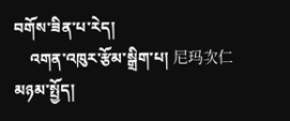བགོས་ཟིན་པ་རེད།
    འགན་འཁུར་རྩོམ་སྒྲིག་པ། 尼玛次仁
མཉམ་སྤྱོད།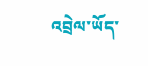འབྲེལ་ཡོད་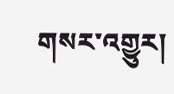གསར་འགྱུར།